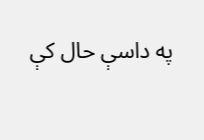په داسې حال کې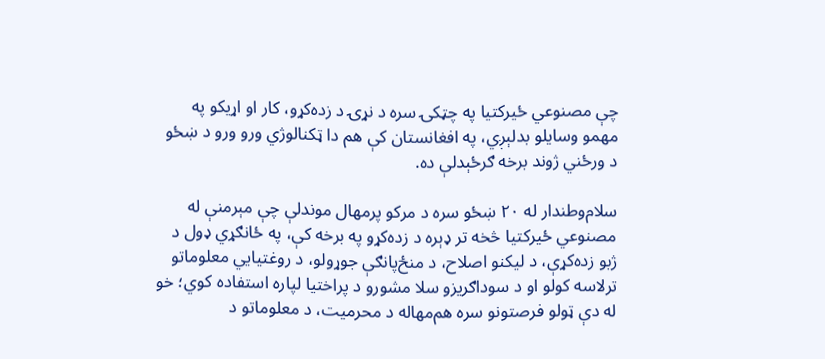چې مصنوعي ځیرکتیا په چټکۍ سره د نړۍ د زده‌کړو، کار او اړیکو په مهمو وسایلو بدلېږي، په افغانستان کې هم دا ټکنالوژي ورو ورو د ښځو د ورځني ژوند برخه ګرځېدلې ده.

سلام‌وطندار له ۲۰ ښځو سره د مرکو پرمهال موندلې چې مېرمنې له مصنوعي ځیرکتیا څخه تر ډېره د زده‌کړو په برخه کې، په ځانګړي ډول د ژبو زده‌کړې، د لیکنو اصلاح، د منځ‌پانګې جوړولو، د روغتیایي معلوماتو ترلاسه کولو او د سوداګریزو سلا مشورو د پراختیا لپاره استفاده کوي؛ خو له دې ټولو فرصتونو سره هم‌مهاله د محرمیت، د معلوماتو د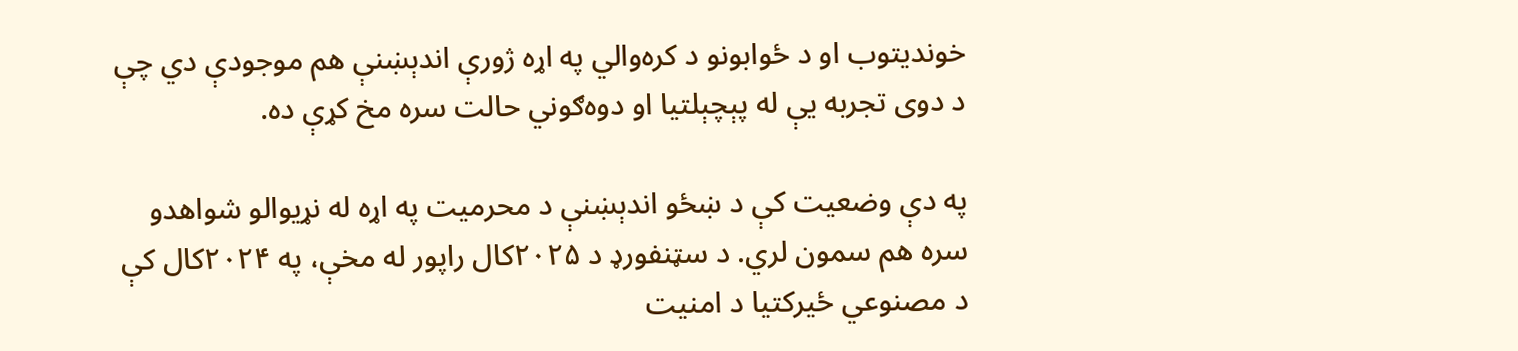خوندیتوب او د ځوابونو د کره‌والي په اړه ژورې اندېښنې هم موجودې دي چې د دوی تجربه یې له پېچېلتیا او دوه‌ګوني حالت سره مخ کړې ده.

په دې وضعیت کې د ښځو اندېښنې د محرمیت په اړه له نړیوالو شواهدو سره هم سمون لري. د سټنفورډ د ۲۰۲۵کال راپور له مخې، په ۲۰۲۴کال کې د مصنوعي ځیرکتیا د امنیت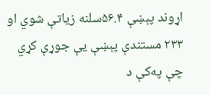اړوند پېښې ۵۶.۴سلنه زیاتې شوي او ۲۳۳ مستندې پېښې یې جوړې کړي چې په‌کې د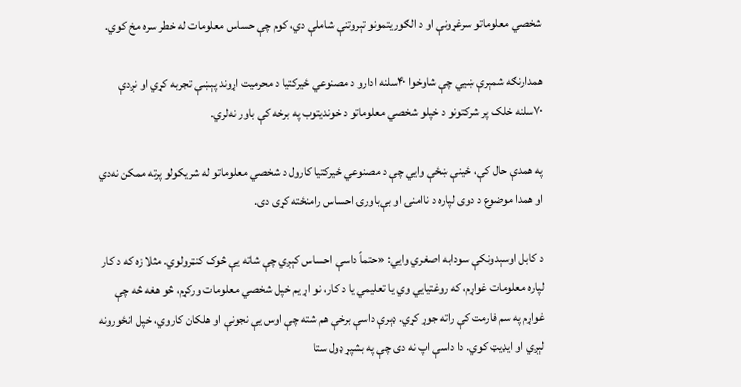شخصي معلوماتو سرغړونې او د الګوریتمونو تېروتنې شاملې دي، کوم چې حساس معلومات له خطر سره مخ کوي.

همدارنګه شمېرې ښيي چې شاوخوا ۴۰سلنه ادارو د مصنوعي ځیرکتیا د محرمیت اړوند پېښې تجربه کړي او نږدې ۷۰سلنه خلک پر شرکتونو د خپلو شخصي معلوماتو د خوندیتوب په برخه کې باور نه‌لري.

په همدې حال کې، ځینې ښځې وایي چې د مصنوعي ځیرکتیا کارول د شخصي معلوماتو له شریکولو پرته ممکن نه‌دي او همدا موضوع د دوی لپاره د ناامنۍ او بې‌باورۍ احساس رامنځته کړی دی.

د کابل اوسېدونکې سودابه اصغري وایي: «حتماً داسې احساس کېږي چې شاته یې څوک کنټرولوي. مثلا زه که د کار لپاره معلومات غواړم، که روغتیايي وي یا تعلیمي یا د کار، نو اړ یم خپل شخصي معلومات ورکړم، څو هغه څه چې غواړم په سم فارمت کې راته جوړ کړي. ډېرې داسې برخې هم شته چې اوس یې نجونې او هلکان کاروي، خپل انځورونه لېږي او ایډیټ کوي. دا داسې اپ نه دی چې په بشپړ ډول ستا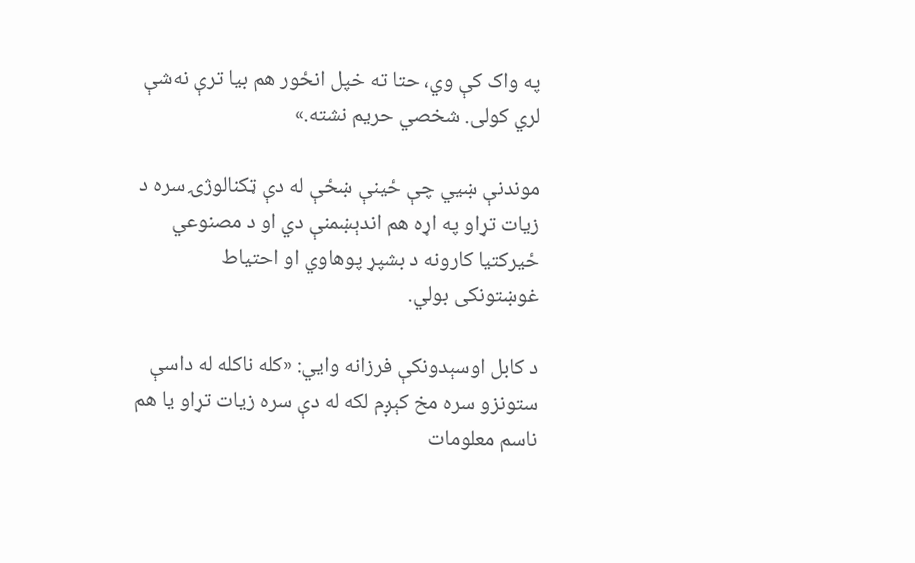په واک کې وي، حتا ته خپل انځور هم بیا ترې نه‌شې لري کولی. شخصي حریم نشته.»

موندنې ښيي چې ځینې ښځې له دې ټکنالوژۍ سره د زیات تړاو په اړه هم اندېښمنې دي او د مصنوعي ځیرکتیا کارونه د بشپړ پوهاوي او احتیاط غوښتونکی بولي.

د کابل اوسېدونکې فرزانه وایي: «کله ناکله له داسې ستونزو سره مخ کېږم لکه له دې سره زیات تړاو یا هم ناسم معلومات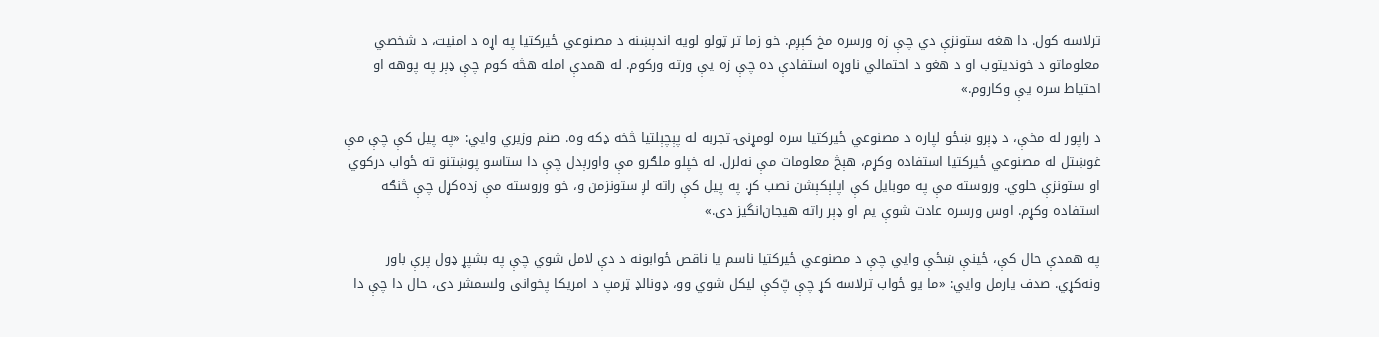ترلاسه کول. دا هغه ستونزې دي چې زه ورسره مخ کېږم. خو زما تر ټولو لویه اندېښنه د مصنوعي ځیرکتیا په اړه د امنیت، د شخصي معلوماتو د خوندیتوب او د هغو د احتمالي ناوړه استفادې ده چې زه یې ورته ورکوم. له همدې امله هڅه کوم چې ډېر په پوهه او احتیاط سره یې وکاروم.»

د راپور له مخې، د ډېرو ښځو لپاره د مصنوعي ځیرکتیا سره لومړنۍ تجربه له پېچېلتیا څخه ډکه وه. صنم وزیري وایي: «په پیل کې چې مې غوښتل له مصنوعي ځیرکتیا استفاده وکړم، هېڅ معلومات مې نه‌لرل. له خپلو ملګرو مې واورېدل چې دا ستاسو پوښتنو ته ځواب درکوي او ستونزې حلوي. وروسته مې په موبایل کې اپلېکېشن نصب کړ. په پیل کې راته لږ ستونزمن و، خو وروسته مې زده‌کړل چې څنګه استفاده وکړم. اوس ورسره عادت شوې یم او ډېر راته هیجان‌انگیز دی.»

په همدې حال کې، ځینې ښځې وایي چې د مصنوعي ځیرکتیا ناسم یا ناقص ځوابونه د دې لامل شوي چې په بشپړ ډول پرې باور ونه‌کړي. صدف یارمل وایي: «ما یو ځواب ترلاسه کړ چې پّ‌کې لیکل شوي وو، ډونالډ ټرمپ د امریکا پخوانی ولسمشر دی، حال دا چې دا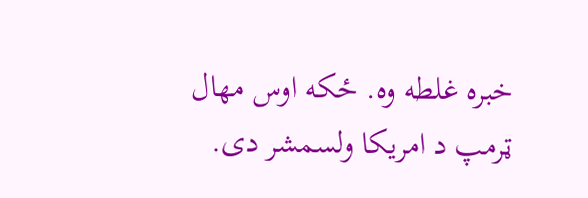خبره غلطه وه. ځکه اوس مهال ټرمپ د امریکا ولسمشر دی.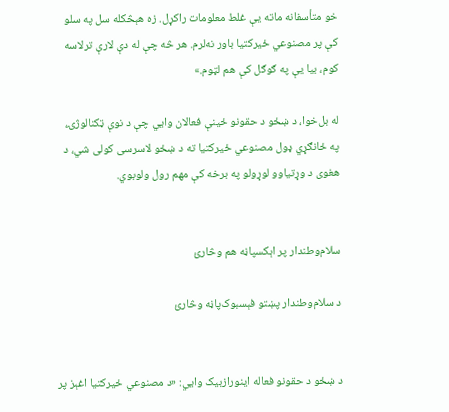خو متأسفانه ماته یې غلط معلومات راکړل. زه هېڅکله سل په سلو کې پر مصنوعي ځیرکتیا باور نه‌لرم. هر څه چې له دې لارې ترلاسه کوم، بیا یې په ګوګل کې هم لټوم.»

له بل‌خوا، د ښځو د حقونو ځینې فعالان وایي چې د نوې ټکنالوژۍ، په ځانګړي ډول مصنوعي ځیرکتیا ته د ښځو لاسرسی کولی شي، د هغوی د وړتیاوو لوړولو په برخه کې مهم رول ولوبوي.


سلام‌وطندار پر اېکسپاڼه هم وڅارئ

د سلام‌وطندار پښتو فېسبوک‌پاڼه وڅارئ


د ښځو د حقونو فعاله اینورازبیک وایي: «د مصنوعي ځیرکتیا اغېز پر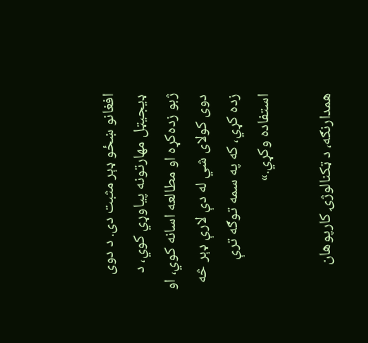افغانو ښځو ډېر مثبت دی. د دوی ډیجیټل مهارتونه پیاوړي کوي، د ژبو زده‌کړه او مطالعه اسانه کوي، او دوی کولای شي له دې لارې ډېر څه زده کړي، که په سمه توګه ترې استفاده وکړي.»

همدارنګه، د ټکنالوژۍ کارپوهان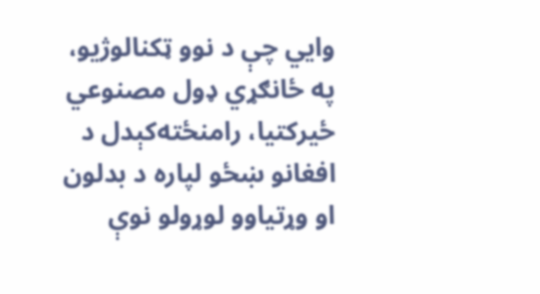وایي چې د نوو ټکنالوژیو، په ځانګړي ډول مصنوعي ځیرکتیا، رامنځته‌کېدل د افغانو ښځو لپاره د بدلون او وړتیاوو لوړولو نوې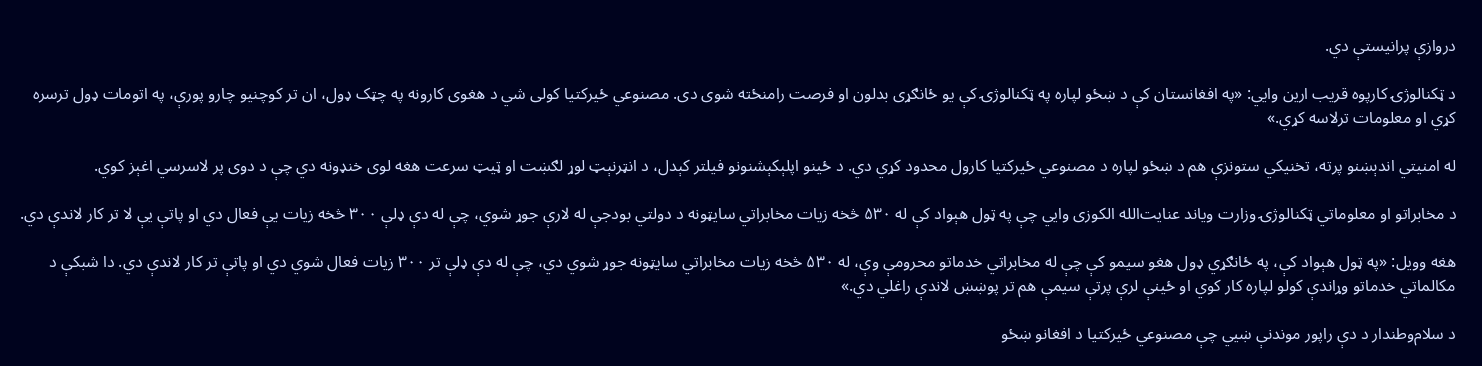دروازې پرانیستې دي.

د ټکنالوژۍ کارپوه قریب ارین وایي: «په افغانستان کې د ښځو لپاره په ټکنالوژۍ کې یو ځانګړی بدلون او فرصت رامنځته شوی دی. مصنوعي ځیرکتیا کولی شي د هغوی کارونه په چټک ډول، ان تر کوچنیو چارو پورې، په اتومات ډول ترسره کړي او معلومات ترلاسه کړي.»

له امنیتي اندېښنو پرته، تخنیکي ستونزې هم د ښځو لپاره د مصنوعي ځیرکتیا کارول محدود کړي دي. د ځینو اپلېکېشنونو فیلتر کېدل، د انټرنېټ لوړ لګښت او ټیټ سرعت هغه لوی خنډونه دي چې د دوی پر لاسرسي اغېز کوي.

د مخابراتو او معلوماتي ټکنالوژۍ وزارت ویاند عنایت‌الله الکوزی وایي چې په ټول هېواد کې له ۵۳۰ څخه زیات مخابراتي سایټونه د دولتي بودجې له لارې جوړ شوي، چې له دې ډلې ۳۰۰ څخه زیات یې فعال دي او پاتې یې لا تر کار لاندې دي.

هغه وویل: «په ټول هېواد کې، په ځانګړي ډول هغو سیمو کې چې له مخابراتي خدماتو محرومې وې، له ۵۳۰ څخه زیات مخابراتي سایټونه جوړ شوي دي، چې له دې ډلې تر ۳۰۰ زیات فعال شوي دي او پاتې تر کار لاندې دي. دا شبکې د مکالماتي خدماتو وړاندې کولو لپاره کار کوي او ځینې لرې پرتې سیمې هم تر پوښښ لاندې راغلي دي.»

د سلام‌وطندار د دې راپور موندنې ښيي چې مصنوعي ځیرکتیا د افغانو ښځو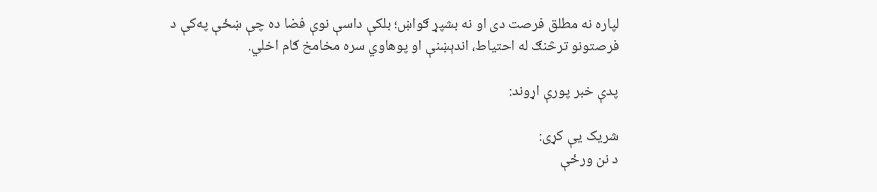لپاره نه مطلق فرصت دی او نه بشپړ ګواښ؛ بلکې داسې نوې فضا ده چې ښځې په‌کې د فرصتونو ترڅنګ له احتیاط، اندېښنې او پوهاوي سره مخامخ ګام اخلي.

پدې خبر پورې اړوند:

شریک یې کړی:
د نن ورځې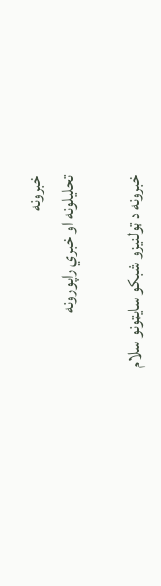خبرونه
تحلیلونه او خبري راپورونه

خبرونه د ټولنیزو شبکو سایټونو سلام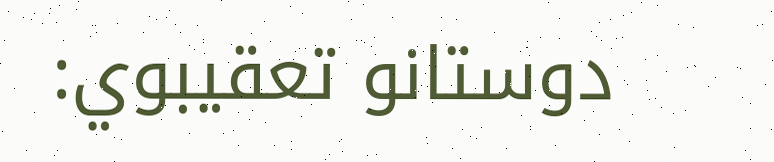دوستانو تعقیبوي: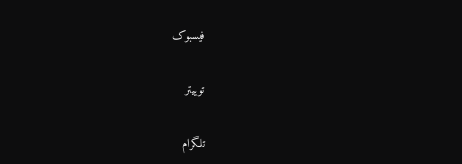فیسبوک

توییتر

تلگرام